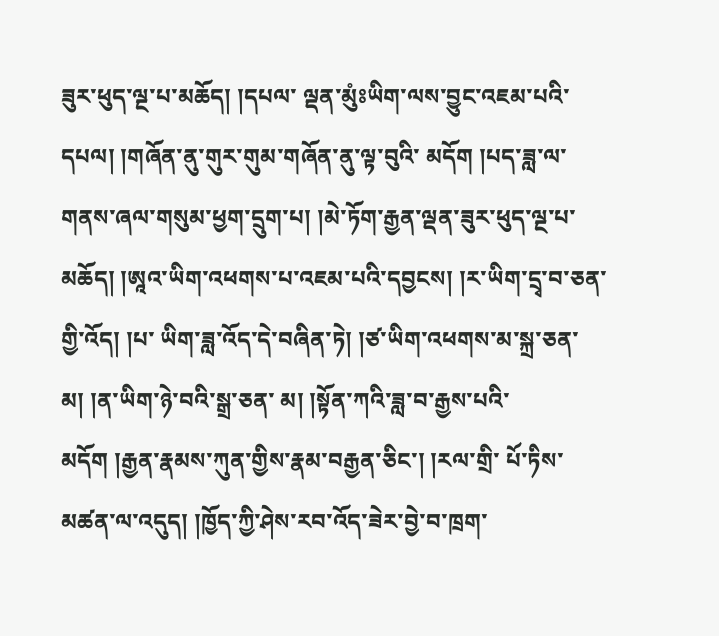ཟུར་ཕུད་ལྔ་པ་མཆོད། །དཔལ་ ལྡན་མུཾཿཡིག་ལས་བྱུང་འཇམ་པའི་དཔལ། །གཞོན་ནུ་གུར་གུམ་གཞོན་ནུ་ལྟ་བུའི་ མདོག །པད་ཟླ་ལ་གནས་ཞལ་གསུམ་ཕྱག་དྲུག་པ། །མེ་ཏོག་རྒྱན་ལྡན་ཟུར་ཕུད་ལྔ་པ་ མཆོད། །ཨཱའ་ཡིག་འཕགས་པ་འཇམ་པའི་དབྱངས། །ར་ཡིག་དྲྭ་བ་ཅན་གྱི་འོད། །པ་ ཡིག་ཟླ་འོད་དེ་བཞིན་ཏེ། །ཙ་ཡིག་འཕགས་མ་སྐྲ་ཅན་མ། །ན་ཡིག་ཉེ་བའི་སྒྲ་ཅན་ མ། །སྟོན་ཀའི་ཟླ་བ་རྒྱས་པའི་མདོག །རྒྱན་རྣམས་ཀུན་གྱིས་རྣམ་བརྒྱན་ཅིང་། །རལ་གྲི་ པོ་ཏིས་མཚན་ལ་འདུད། །ཁྱོད་ཀྱི་ཤེས་རབ་འོད་ཟེར་བྱེ་བ་ཁྲག་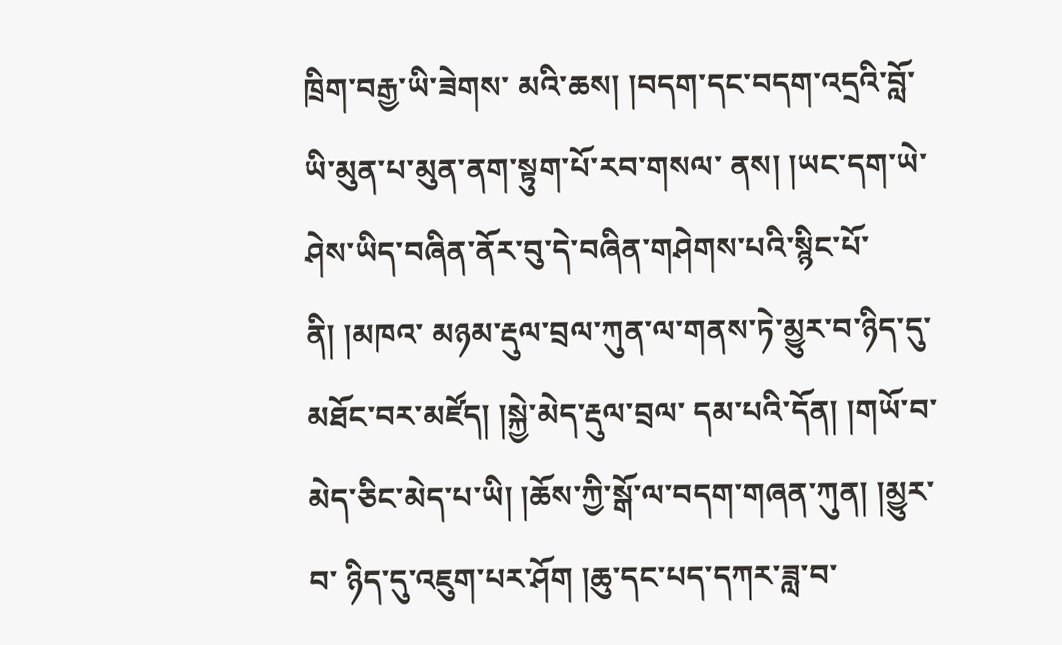ཁྲིག་བརྒྱ་ཡི་ཟེགས་ མའི་ཆས། །བདག་དང་བདག་འདྲའི་བློ་ཡི་མུན་པ་མུན་ནག་སྟུག་པོ་རབ་གསལ་ ནས། །ཡང་དག་ཡེ་ཤེས་ཡིད་བཞིན་ནོར་བུ་དེ་བཞིན་གཤེགས་པའི་སྙིང་པོ་ནི། །མཁའ་ མཉམ་རྡུལ་བྲལ་ཀུན་ལ་གནས་ཏེ་མྱུར་བ་ཉིད་དུ་མཐོང་བར་མཛོད། །སྐྱེ་མེད་རྡུལ་བྲལ་ དམ་པའི་དོན། །གཡོ་བ་མེད་ཅིང་མེད་པ་ཡི། །ཆོས་ཀྱི་སྒོ་ལ་བདག་གཞན་ཀུན། །མྱུར་བ་ ཉིད་དུ་འཇུག་པར་ཤོག །ཆུ་དང་པད་དཀར་ཟླ་བ་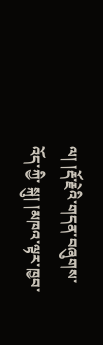ལ། །རྡོ་རྗེའི་གདན་བཞུགས་འོད་ཀྱི་ སྐུ། །མཁའ་ལྟར་ཁྱབ་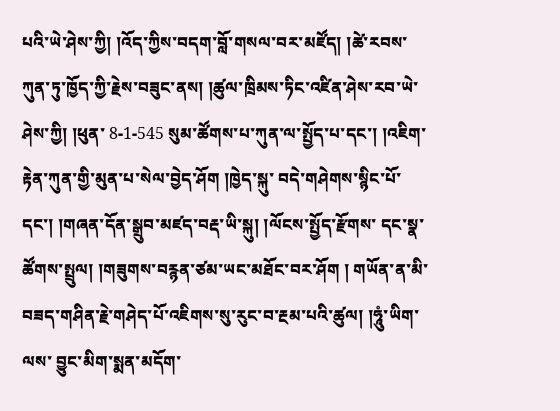པའི་ཡེ་ཤེས་ཀྱི། །འོད་ཀྱིས་བདག་བློ་གསལ་བར་མཛོད། །ཚེ་རབས་ ཀུན་ཏུ་ཁྱོད་ཀྱི་རྗེས་བཟུང་ནས། །ཚུལ་ཁྲིམས་ཏིང་འཛིན་ཤེས་རབ་ཡེ་ཤེས་ཀྱི། །ཕུན་ 8-1-545 སུམ་ཚོགས་པ་ཀུན་ལ་སྤྱོད་པ་དང་། །འཇིག་རྟེན་ཀུན་གྱི་མུན་པ་སེལ་བྱེད་ཤོག །ཁྱེད་སྐུ་ བདེ་གཤེགས་སྙིང་པོ་དང་། །གཞན་དོན་སྒྲུབ་མཛད་བརྡ་ཡི་སྐུ། །ལོངས་སྤྱོད་རྫོགས་ དང་སྣ་ཚོགས་སྤྲུལ། །གཟུགས་བརྙན་ཙམ་ཡང་མཐོང་བར་ཤོག ། གཡོན་ན་མི་བཟད་གཤིན་རྗེ་གཤེད་པོ་འཇིགས་སུ་རུང་བ་རྔམ་པའི་ཚུལ། །ཧཱུཾ་ཡིག་ལས་ བྱུང་མིག་སྨན་མདོག་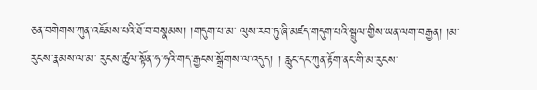ཅན་བགེགས་ཀུན་འཇོམས་པའི་ཐོ་བ་བསྣམས། །གདུག་པ་མ་ ལུས་རབ་ཏུ་ཞི་མཛད་གདུག་པའི་སྦྲུལ་གྱིས་ཡན་ལག་བརྒྱན། །མ་རུངས་རྣམས་ལ་མ་ རུངས་ཚུལ་སྟོན་ཧ་ཧའི་གད་རྒྱངས་སྒྲོགས་ལ་འདུད། ། རླུང་དང་ཀུན་རྟོག་ནང་གི་མ་རུངས་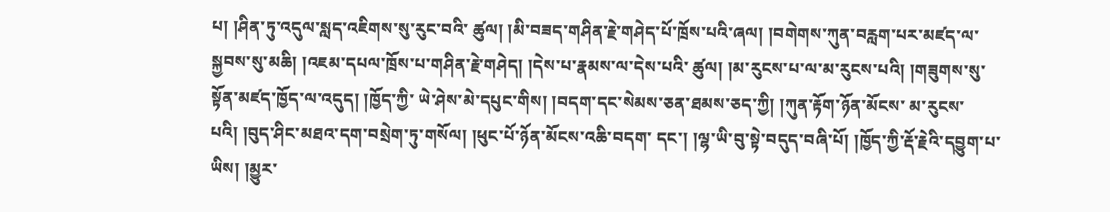པ། །ཤིན་ཏུ་འདུལ་སླད་འཇིགས་སུ་རུང་བའི་ ཚུལ། །མི་བཟད་གཤིན་རྗེ་གཤེད་པོ་ཁྲོས་པའི་ཞལ། །བགེགས་ཀུན་བརླག་པར་མཛད་ལ་ སྐྱབས་སུ་མཆི། །འཇམ་དཔལ་ཁྲོས་པ་གཤིན་རྗེ་གཤེད། །དེས་པ་རྣམས་ལ་དེས་པའི་ ཚུལ། །མ་རུངས་པ་ལ་མ་རུངས་པའི། །གཟུགས་སུ་སྟོན་མཛད་ཁྱོད་ལ་འདུད། །ཁྱོད་ཀྱི་ ཡེ་ཤེས་མེ་དཔུང་གིས། །བདག་དང་སེམས་ཅན་ཐམས་ཅད་ཀྱི། །ཀུན་རྟོག་ཉོན་མོངས་ མ་རུངས་པའི། །བུད་ཤིང་མཐའ་དག་བསྲེག་ཏུ་གསོལ། །ཕུང་པོ་ཉོན་མོངས་འཆི་བདག་ དང་། །ལྷ་ཡི་བུ་སྟེ་བདུད་བཞི་པོ། །ཁྱོད་ཀྱི་རྡོ་རྗེའི་དབྱུག་པ་ཡིས། །མྱུར་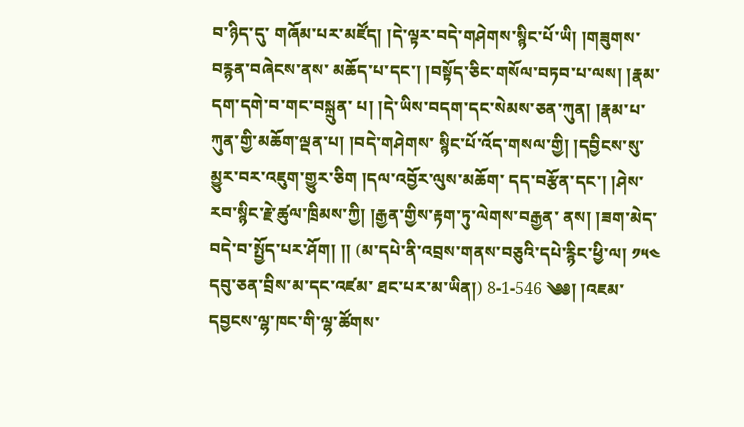བ་ཉིད་དུ་ གཞོམ་པར་མཛོད། །དེ་ལྟར་བདེ་གཤེགས་སྙིང་པོ་ཡི། །གཟུགས་བརྙན་བཞེངས་ནས་ མཆོད་པ་དང་། །བསྟོད་ཅིང་གསོལ་བཏབ་པ་ལས། །རྣམ་དག་དགེ་བ་གང་བསྐྲུན་ པ། །དེ་ཡིས་བདག་དང་སེམས་ཅན་ཀུན། །རྣམ་པ་ཀུན་གྱི་མཆོག་ལྡན་པ། །བདེ་གཤེགས་ སྙིང་པོ་འོད་གསལ་གྱི། །དབྱིངས་སུ་མྱུར་བར་འཇུག་གྱུར་ཅིག །དལ་འབྱོར་ལུས་མཆོག་ དད་བརྩོན་དང་། །ཤེས་རབ་སྙིང་རྗེ་ཚུལ་ཁྲིམས་ཀྱི། །རྒྱན་གྱིས་རྟག་ཏུ་ལེགས་བརྒྱན་ ནས། །ཟག་མེད་བདེ་བ་སྤྱོད་པར་ཤོག། །། (མ་དཔེ་ནི་འབྲས་གནས་བཅུའི་དཔེ་རྙིང་ཕྱི་ལ། ༡༥༤ དབུ་ཅན་བྲིས་མ་དང་འཛམ་ ཐང་པར་མ་ཡིན།) 8-1-546 ༄༅། །འཇམ་དབྱངས་ལྷ་ཁང་གི་ལྷ་ཚོགས་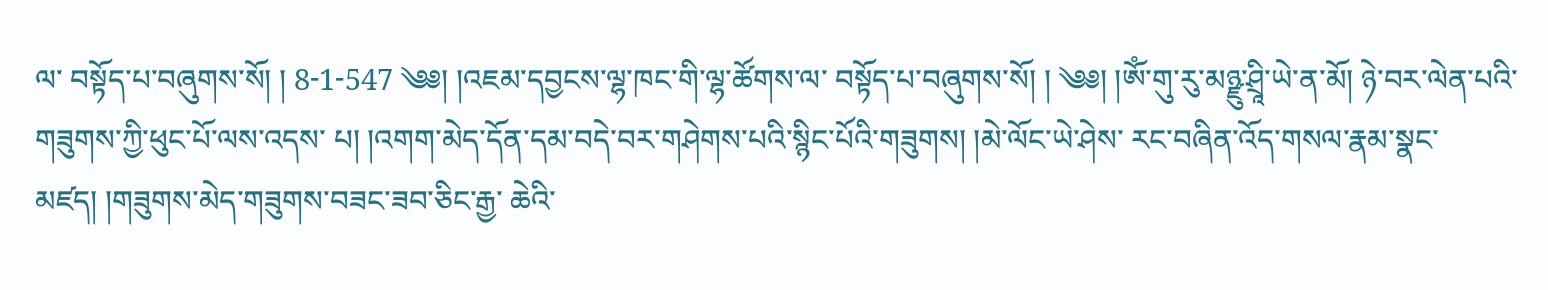ལ་ བསྟོད་པ་བཞུགས་སོ། ། 8-1-547 ༄༅། །འཇམ་དབྱངས་ལྷ་ཁང་གི་ལྷ་ཚོགས་ལ་ བསྟོད་པ་བཞུགས་སོ། ། ༄༅། །ཨོཾ་གུ་རུ་མཉྫུ་ཤྲཱི་ཡེ་ན་མོ། ཉེ་བར་ལེན་པའི་གཟུགས་ཀྱི་ཕུང་པོ་ལས་འདས་ པ། །འགག་མེད་དོན་དམ་བདེ་བར་གཤེགས་པའི་སྙིང་པོའི་གཟུགས། །མེ་ལོང་ཡེ་ཤེས་ རང་བཞིན་འོད་གསལ་རྣམ་སྣང་མཛད། །གཟུགས་མེད་གཟུགས་བཟང་ཟབ་ཅིང་རྒྱ་ ཆེའི་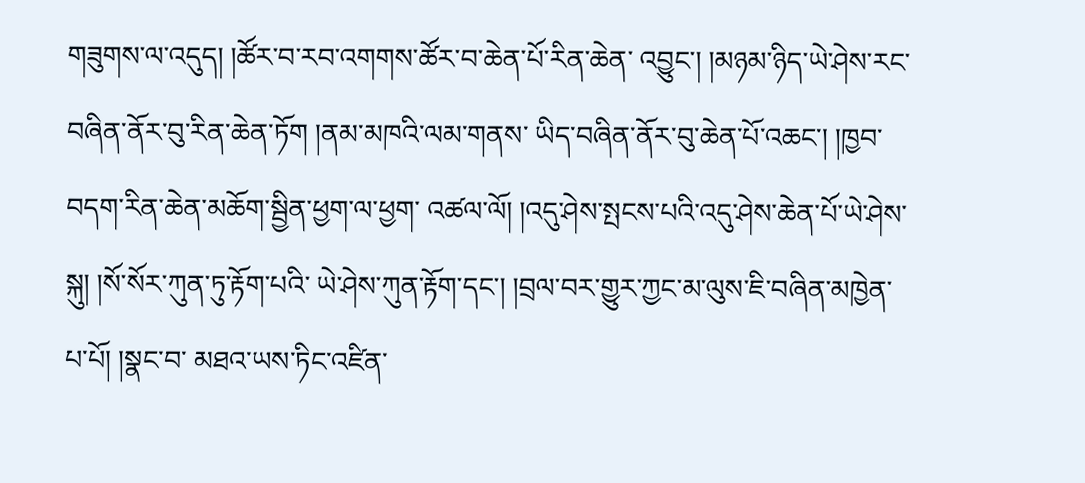གཟུགས་ལ་འདུད། །ཚོར་བ་རབ་འགགས་ཚོར་བ་ཆེན་པོ་རིན་ཆེན་ འབྱུང་། །མཉམ་ཉིད་ཡེ་ཤེས་རང་བཞིན་ནོར་བུ་རིན་ཆེན་ཏོག །ནམ་མཁའི་ལམ་གནས་ ཡིད་བཞིན་ནོར་བུ་ཆེན་པོ་འཆང་། །ཁྱབ་བདག་རིན་ཆེན་མཆོག་སྦྱིན་ཕྱག་ལ་ཕྱག་ འཚལ་ལོ། །འདུ་ཤེས་སྤངས་པའི་འདུ་ཤེས་ཆེན་པོ་ཡེ་ཤེས་སྐུ། །སོ་སོར་ཀུན་ཏུ་རྟོག་པའི་ ཡེ་ཤེས་ཀུན་རྟོག་དང་། །བྲལ་བར་གྱུར་ཀྱང་མ་ལུས་ཇི་བཞིན་མཁྱེན་པ་པོ། །སྣང་བ་ མཐའ་ཡས་ཏིང་འཛིན་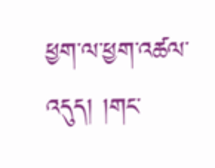ཕྱག་ལ་ཕྱག་འཚལ་འདུད། །གང་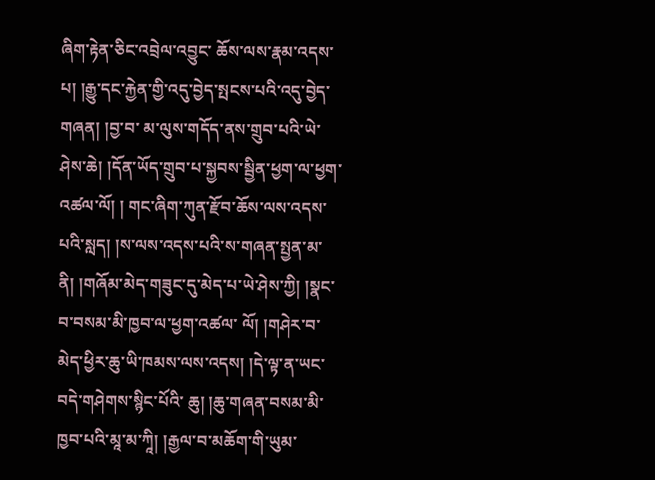ཞིག་རྟེན་ཅིང་འབྲེལ་འབྱུང་ ཆོས་ལས་རྣམ་འདས་པ། །རྒྱུ་དང་རྐྱེན་གྱི་འདུ་བྱེད་སྤངས་པའི་འདུ་བྱེད་གཞན། །བྱ་བ་ མ་ལུས་གདོད་ནས་གྲུབ་པའི་ཡེ་ཤེས་ཆེ། །དོན་ཡོད་གྲུབ་པ་སྐྱབས་སྦྱིན་ཕྱག་ལ་ཕྱག་ འཚལ་ལོ། ། གང་ཞིག་ཀུན་རྫོབ་ཆོས་ལས་འདས་པའི་སླད། །ས་ལས་འདས་པའི་ས་གཞན་སྤྱན་མ་ ནི། །གཞོམ་མེད་གཟུང་དུ་མེད་པ་ཡེ་ཤེས་ཀྱི། །སྣང་བ་བསམ་མི་ཁྱབ་ལ་ཕྱག་འཚལ་ ལོ། །གཤེར་བ་མེད་ཕྱིར་ཆུ་ཡི་ཁམས་ལས་འདས། །དེ་ལྟ་ན་ཡང་བདེ་གཤེགས་སྙིང་པོའི་ ཆུ། །ཆུ་གཞན་བསམ་མི་ཁྱབ་པའི་མཱ་མ་ཀཱི། །རྒྱལ་བ་མཆོག་གི་ཡུམ་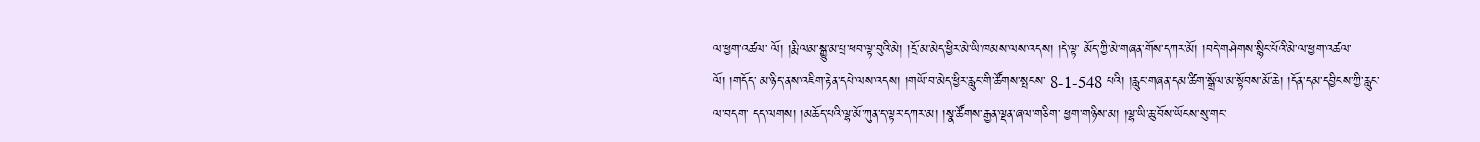ལ་ཕྱག་འཚལ་ ལོ། །རྨི་ལམ་སྒྱུ་མ་པྲ་ཕབ་ལྟ་བུའི་མེ། །དྲོ་མ་མེད་ཕྱིར་མེ་ཡི་ཁམས་ལས་འདས། །དེ་ལྟ་ མོད་ཀྱི་མེ་གཞན་གོས་དཀར་མོ། །བདེ་གཤེགས་སྙིང་པོའི་མེ་ལ་ཕྱག་འཚལ་ལོ། །གདོད་ མ་ཉིད་ནས་འཇིག་རྟེན་དཔེ་ལས་འདས། །གཡོ་བ་མེད་ཕྱིར་རླུང་གི་ཚོགས་སྤངས་ 8-1-548 པའི། །རླུང་གཞན་དམ་ཚིག་སྒྲོལ་མ་སྟོབས་མོ་ཆེ། །དོན་དམ་དབྱིངས་ཀྱི་རླུང་ལ་བདག་ དད་ལགས། །མཆོད་པའི་ལྷ་མོ་ཀུན་ད་ལྟར་དཀར་མ། །སྣ་ཚོགས་རྒྱན་ལྡན་ཞལ་གཅིག་ ཕྱག་གཉིས་མ། །ལྷ་ཡི་ཆུ་བོས་ཡོངས་སུ་གང་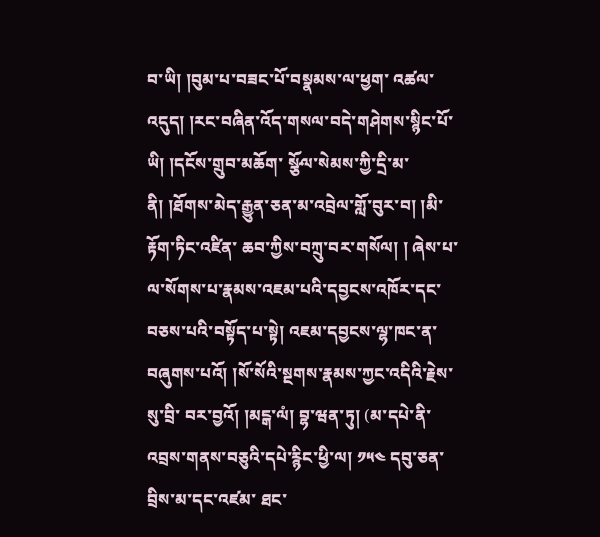བ་ཡི། །བུམ་པ་བཟང་པོ་བསྣམས་ལ་ཕྱག་ འཚལ་འདུད། །རང་བཞིན་འོད་གསལ་བདེ་གཤེགས་སྙིང་པོ་ཡི། །དངོས་གྲུབ་མཆོག་ སྩོལ་སེམས་ཀྱི་དྲི་མ་ནི། །ཐོགས་མེད་རྒྱུན་ཅན་མ་འབྲེལ་གློ་བུར་བ། །མི་རྟོག་ཏིང་འཛིན་ ཆབ་ཀྱིས་བཀྲུ་བར་གསོལ། ། ཞེས་པ་ལ་སོགས་པ་རྣམས་འཇམ་པའི་དབྱངས་འཁོར་དང་བཅས་པའི་བསྟོད་པ་སྟེ། འཇམ་དབྱངས་ལྷ་ཁང་ན་བཞུགས་པའོ། །སོ་སོའི་སྔགས་རྣམས་ཀྱང་འདིའི་རྗེས་སུ་བྲི་ བར་བྱའོ། །མངྒ་ལཾ། བྷ་ཝན་ཏུ། (མ་དཔེ་ནི་འབྲས་གནས་བཅུའི་དཔེ་རྙིང་ཕྱི་ལ། ༡༥༤ དབུ་ཅན་བྲིས་མ་དང་འཛམ་ ཐང་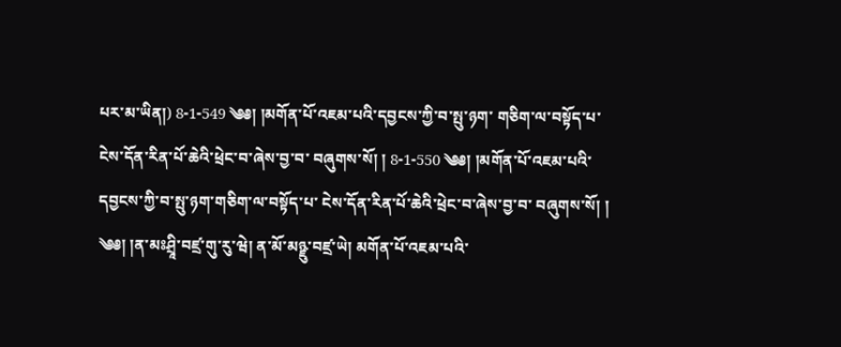པར་མ་ཡིན།) 8-1-549 ༄༅། །མགོན་པོ་འཇམ་པའི་དབྱངས་ཀྱི་བ་སྤུ་ཉག་ གཅིག་ལ་བསྟོད་པ་ ངེས་དོན་རིན་པོ་ཆེའི་ཕྲེང་བ་ཞེས་བྱ་བ་ བཞུགས་སོ། ། 8-1-550 ༄༅། །མགོན་པོ་འཇམ་པའི་དབྱངས་ཀྱི་བ་སྤུ་ཉག་གཅིག་ལ་བསྟོད་པ་ ངེས་དོན་རིན་པོ་ཆེའི་ཕྲེང་བ་ཞེས་བྱ་བ་ བཞུགས་སོ། ། ༄༅། །ན་མཿཤྲཱི་བཛྲ་གུ་རུ་ཝེ། ན་མོ་མཉྫུ་བཛྲ་ཡེ། མགོན་པོ་འཇམ་པའི་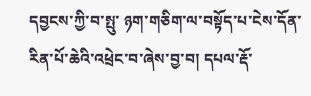དབྱངས་ཀྱི་བ་སྤུ་ ཉག་གཅིག་ལ་བསྟོད་པ་ངེས་དོན་རིན་པོ་ཆེའི་འཕྲེང་བ་ཞེས་བྱ་བ། དཔལ་རྡོ་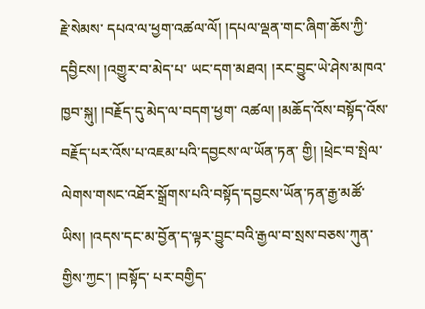རྗེ་སེམས་ དཔའ་ལ་ཕྱག་འཚལ་ལོ། །དཔལ་ལྡན་གང་ཞིག་ཆོས་ཀྱི་དབྱིངས། །འགྱུར་བ་མེད་པ་ ཡང་དག་མཐའ། །རང་བྱུང་ཡེ་ཤེས་མཁའ་ཁྱབ་སྐུ། །བརྗོད་དུ་མེད་ལ་བདག་ཕྱག་ འཚལ། །མཆོད་འོས་བསྟོད་འོས་བརྗོད་པར་འོས་པ་འཇམ་པའི་དབྱངས་ལ་ཡོན་ཏན་ གྱི། །ཕྲེང་བ་སྤེལ་ལེགས་གསང་འཐོར་སྒྲོགས་པའི་བསྟོད་དབྱངས་ཡོན་ཏན་རྒྱ་མཚོ་ ཡིས། །འདས་དང་མ་བྱོན་ད་ལྟར་བྱུང་བའི་རྒྱལ་བ་སྲས་བཅས་ཀུན་གྱིས་ཀྱང་། །བསྟོད་ པར་བགྱིད་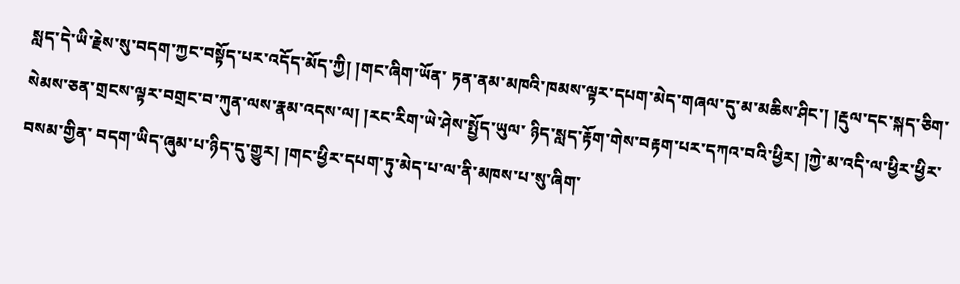སླད་དེ་ཡི་རྗེས་སུ་བདག་ཀྱང་བསྟོད་པར་འདོད་མོད་ཀྱི། །གང་ཞིག་ཡོན་ ཏན་ནམ་མཁའི་ཁམས་ལྟར་དཔག་མེད་གཞལ་དུ་མ་མཆིས་ཤིང་། །རྡུལ་དང་སྐད་ཅིག་ སེམས་ཅན་གྲངས་ལྟར་བགྲང་བ་ཀུན་ལས་རྣམ་འདས་ལ། །རང་རིག་ཡེ་ཤེས་སྤྱོད་ཡུལ་ ཉིད་སླད་རྟོག་གེས་བརྟག་པར་དཀའ་བའི་ཕྱིར། །ཀྱེ་མ་འདི་ལ་ཕྱིར་ཕྱིར་བསམ་གྱིན་ བདག་ཡིད་ཞུམ་པ་ཉིད་དུ་གྱུར། །གང་ཕྱིར་དཔག་ཏུ་མེད་པ་ལ་ནི་མཁས་པ་སུ་ཞིག་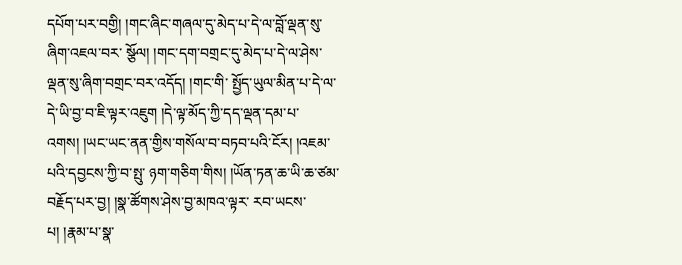དཔོག་པར་བགྱི། །གང་ཞིང་གཞལ་དུ་མེད་པ་དེ་ལ་བློ་ལྡན་སུ་ཞིག་འཇལ་བར་ སྩོལ། །གང་དག་བགྲང་དུ་མེད་པ་དེ་ལ་ཤེས་ལྡན་སུ་ཞིག་བགྲང་བར་འདོད། །གང་གི་ སྤྱོད་ཡུལ་མིན་པ་དེ་ལ་དེ་ཡི་བྱ་བ་ཇི་ལྟར་འཇུག །དེ་ལྟ་མོད་ཀྱི་དད་ལྡན་དམ་པ་ འགས། །ཡང་ཡང་ནན་གྱིས་གསོལ་བ་བཏབ་པའི་ངོར། །འཇམ་པའི་དབྱངས་ཀྱི་བ་སྤུ་ ཉག་གཅིག་གིས། །ཡོན་ཏན་ཆ་ཡི་ཆ་ཙམ་བརྗོད་པར་བྱ། །སྣ་ཚོགས་ཤེས་བྱ་མཁའ་ལྟར་ རབ་ཡངས་པ། །རྣམ་པ་སྣ་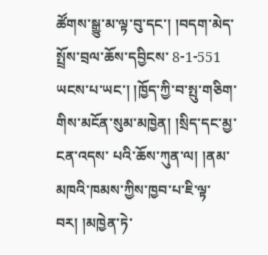ཚོགས་སྒྱུ་མ་ལྟ་བུ་དང་། །བདག་མེད་སྤྲོས་བྲལ་ཆོས་དབྱིངས་ 8-1-551 ཡངས་པ་ཡང་། །ཁྱོད་ཀྱི་བ་སྤུ་གཅིག་གིས་མངོན་སུམ་མཁྱེན། །སྲིད་དང་མྱ་ངན་འདས་ པའི་ཆོས་ཀུན་ལ། །ནམ་མཁའི་ཁམས་ཀྱིས་ཁྱབ་པ་ཇི་ལྟ་བར། །མཁྱེན་ཏེ་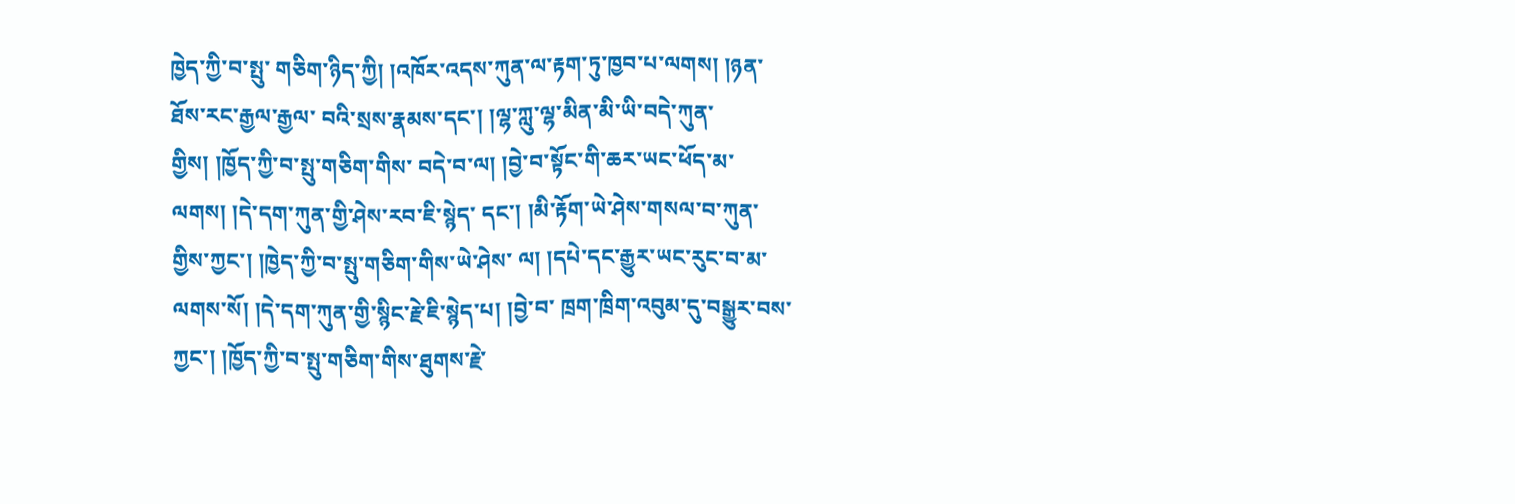ཁྱེད་ཀྱི་བ་སྤུ་ གཅིག་ཉིད་ཀྱི། །འཁོར་འདས་ཀུན་ལ་རྟག་ཏུ་ཁྱབ་པ་ལགས། །ཉན་ཐོས་རང་རྒྱལ་རྒྱལ་ བའི་སྲས་རྣམས་དང་། །ལྷ་ཀླུ་ལྷ་མིན་མི་ཡི་བདེ་ཀུན་གྱིས། །ཁྱོད་ཀྱི་བ་སྤུ་གཅིག་གིས་ བདེ་བ་ལ། །བྱེ་བ་སྟོང་གི་ཆར་ཡང་ཕོད་མ་ལགས། །དེ་དག་ཀུན་གྱི་ཤེས་རབ་ཇི་སྙེད་ དང་། །མི་རྟོག་ཡེ་ཤེས་གསལ་བ་ཀུན་གྱིས་ཀྱང་། །ཁྱེད་ཀྱི་བ་སྤུ་གཅིག་གིས་ཡེ་ཤེས་ ལ། །དཔེ་དང་རྒྱུར་ཡང་རུང་བ་མ་ལགས་སོ། །དེ་དག་ཀུན་གྱི་སྙིང་རྗེ་ཇི་སྙེད་པ། །བྱེ་བ་ ཁྲག་ཁྲིག་འབུམ་དུ་བསྒྱུར་བས་ཀྱང་། །ཁྱོད་ཀྱི་བ་སྤུ་གཅིག་གིས་ཐུགས་རྗེ་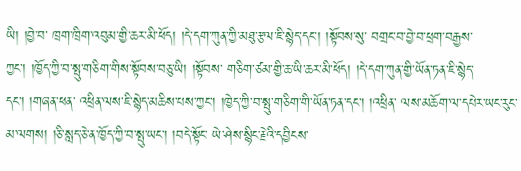ཡི། །བྱེ་བ་ ཁྲག་ཁྲིག་འབུམ་གྱི་ཆར་མི་ཕོད། །དེ་དག་ཀུན་ཀྱི་མཐུ་རྩལ་ཇི་སྙེད་དང་། །སྟོབས་སུ་ བགྲང་བ་བྱེ་བ་ཕྲག་བརྒྱས་ཀྱང་། །ཁྱོད་ཀྱི་བ་སྤུ་གཅིག་གིས་སྟོབས་བཅུ་ཡི། །སྟོབས་ གཅིག་ཙམ་གྱི་ཆ་ཡི་ཆར་མི་ཕོད། །དེ་དག་ཀུན་གྱི་ཡོན་ཏན་ཇི་སྙེད་དང་། །གཞན་ཕན་ འཕྲིན་ལས་ཇི་སྙེད་མཆིས་པས་ཀྱང་། །ཁྱེད་ཀྱི་བ་སྤུ་གཅིག་གི་ཡོན་ཏན་དང་། །འཕྲིན་ ལས་མཆོག་ལ་དཔེར་ཡང་རུང་མ་ལགས། །ཅི་སླད་ཅེ་ན་ཁྱོད་ཀྱི་བ་སྤུ་ཡང་། །བདེ་སྟོང་ ཡེ་ཤེས་སྙིང་རྗེའི་དབྱིངས་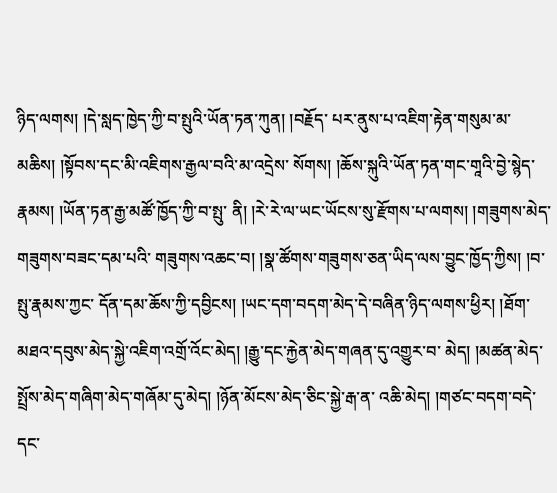ཉིད་ལགས། །དེ་སླད་ཁྱེད་ཀྱི་བ་སྤུའི་ཡོན་ཏན་ཀུན། །བརྗོད་ པར་ནུས་པ་འཇིག་རྟེན་གསུམ་མ་མཆིས། །སྟོབས་དང་མི་འཇིགས་རྒྱལ་བའི་མ་འདྲེས་ སོགས། །ཆོས་སྐུའི་ཡོན་ཏན་གང་གཱའི་བྱེ་སྙེད་རྣམས། །ཡོན་ཏན་རྒྱ་མཚོ་ཁྱོད་ཀྱི་བ་སྤུ་ ནི། །རེ་རེ་ལ་ཡང་ཡོངས་སུ་རྫོགས་པ་ལགས། །གཟུགས་མེད་གཟུགས་བཟང་དམ་པའི་ གཟུགས་འཆང་བ། །སྣ་ཚོགས་གཟུགས་ཅན་ཡིད་ལས་བྱུང་ཁྱོད་ཀྱིས། །བ་སྤུ་རྣམས་ཀྱང་ དོན་དམ་ཆོས་ཀྱི་དབྱིངས། །ཡང་དག་བདག་མེད་དེ་བཞིན་ཉིད་ལགས་ཕྱིར། །ཐོག་ མཐའ་དབུས་མེད་སྐྱེ་འཇིག་འགྲོ་འོང་མེད། །རྒྱུ་དང་རྐྱེན་མེད་གཞན་དུ་འགྱུར་བ་ མེད། །མཚན་མེད་སྤྲོས་མེད་གཞིག་མེད་གཞོམ་དུ་མེད། །ཉོན་མོངས་མེད་ཅིང་སྐྱེ་རྒ་ན་ འཆི་མེད། །གཙང་བདག་བདེ་དང་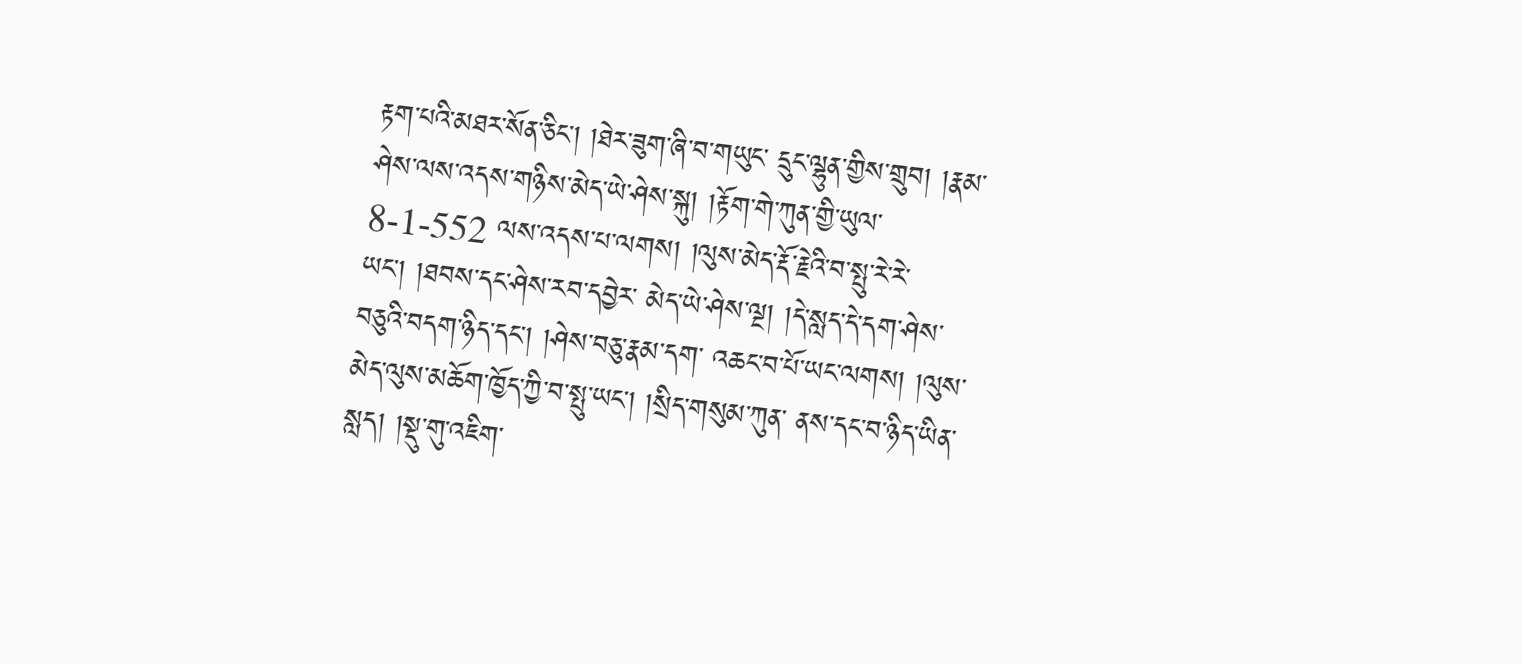རྟག་པའི་མཐར་སོན་ཅིང་། །ཐེར་ཟུག་ཞི་བ་གཡུང་ དྲུང་ལྷུན་གྱིས་གྲུབ། །རྣམ་ཤེས་ལས་འདས་གཉིས་མེད་ཡེ་ཤེས་སྐུ། །རྟོག་གེ་ཀུན་གྱི་ཡུལ་ 8-1-552 ལས་འདས་པ་ལགས། །ལུས་མེད་རྡོ་རྗེའི་བ་སྤུ་རེ་རེ་ཡང་། །ཐབས་དང་ཤེས་རབ་དབྱེར་ མེད་ཡེ་ཤེས་ལྔ། །དེ་སླད་དེ་དག་ཤེས་བཅུའི་བདག་ཉིད་དང་། །ཤེས་བཅུ་རྣམ་དག་ འཆང་བ་པོ་ཡང་ལགས། །ལུས་མེད་ལུས་མཆོག་ཁྱོད་ཀྱི་བ་སྤུ་ཡང་། །སྲིད་གསུམ་ཀུན་ ནས་དང་བ་ཉིད་ཡིན་སླད། །སྡུ་གུ་འཇིག་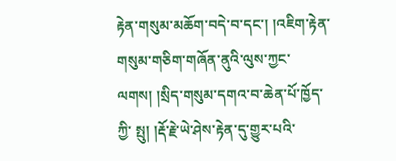རྟེན་གསུམ་མཆོག་བདེ་བ་དང་། །འཇིག་རྟེན་ གསུམ་གཅིག་གཞོན་ནུའི་ལུས་ཀྱང་ལགས། །སྲིད་གསུམ་དགའ་བ་ཆེན་པོ་ཁྱོད་ཀྱི་ སྤུ། །རྡོ་རྗེ་ཡེ་ཤེས་རྟེན་དུ་གྱུར་པའི་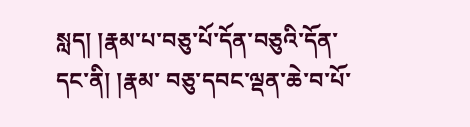སླད། །རྣམ་པ་བཅུ་པོ་དོན་བཅུའི་དོན་དང་ནི། །རྣམ་ བཅུ་དབང་ལྡན་ཆེ་བ་པོ་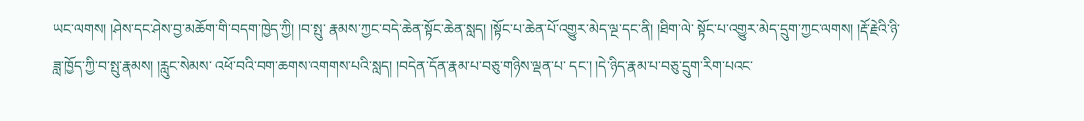ཡང་ལགས། །ཤེས་དང་ཤེས་བྱ་མཆོག་གི་བདག་ཁྱེད་ཀྱི། །བ་སྤུ་ རྣམས་ཀྱང་བདེ་ཆེན་སྟོང་ཆེན་སླད། །སྟོང་པ་ཆེན་པོ་འགྱུར་མེད་ལྔ་དང་ནི། །ཐིག་ལེ་ སྟོང་པ་འགྱུར་མེད་དྲུག་ཀྱང་ལགས། །རྡོ་རྗེའི་ཉི་ཟླ་ཁྱོད་ཀྱི་བ་སྤུ་རྣམས། །རླུང་སེམས་ འཕོ་བའི་བག་ཆགས་འགགས་པའི་སླད། །བདེན་དོན་རྣམ་པ་བཅུ་གཉིས་ལྡན་པ་ དང་། །དེ་ཉིད་རྣམ་པ་བཅུ་དྲུག་རིག་པའང་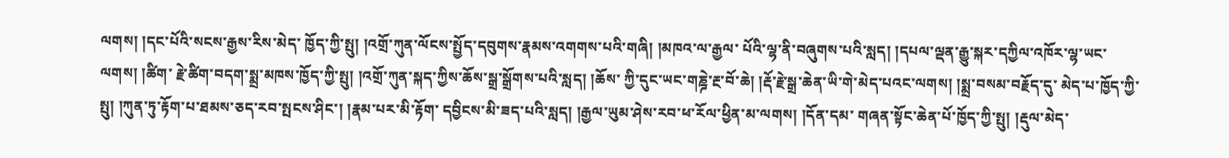ལགས། །དང་པོའི་སངས་རྒྱས་རིས་མེད་ ཁྱོད་ཀྱི་སྤུ། །འགྲོ་ཀུན་ལོངས་སྤྱོད་དབུགས་རྣམས་འགགས་པའི་གཞི། །མཁའ་ལ་རྒྱལ་ པོའི་ལྷ་ནི་བཞུགས་པའི་སླད། །དཔལ་ལྡན་རྒྱུ་སྐར་དཀྱིལ་འཁོར་ལྷ་ཡང་ལགས། །ཚིག་ རྗེ་ཚིག་བདག་སྨྲ་མཁས་ཁྱོད་ཀྱི་སྤུ། །འགྲོ་ཀུན་སྐད་ཀྱིས་ཆོས་སྒྲ་སྒྲོགས་པའི་སླད། །ཆོས་ ཀྱི་དུང་ཡང་གཎྜེ་རྔ་བོ་ཆེ། །རྡོ་རྗེ་སྒྲ་ཆེན་ཡི་གེ་མེད་པའང་ལགས། །སྨྲ་བསམ་བརྗོད་དུ་ མེད་པ་ཁྱོད་ཀྱི་སྤུ། །ཀུན་ཏུ་རྟོག་པ་ཐམས་ཅད་རབ་སྤངས་ཤིང་། །རྣམ་པར་མི་རྟོག་ དབྱིངས་མི་ཟད་པའི་སླད། །རྒྱལ་ཡུམ་ཤེས་རབ་ཕ་རོལ་ཕྱིན་མ་ལགས། །དོན་དམ་ གཞན་སྟོང་ཆེན་པོ་ཁྱོད་ཀྱི་སྤུ། །རྡུལ་མེད་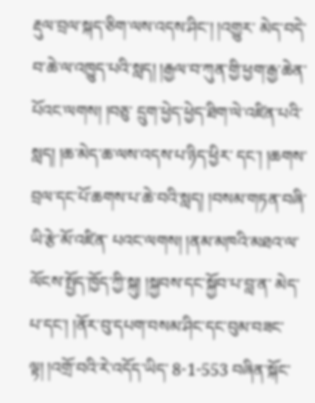རྡུལ་བྲལ་སྐད་ཅིག་ལས་འདས་ཤིང་། །འགྱུར་ མེད་བདེ་བ་ཆེ་ལ་འཁྱུད་པའི་སླད། །རྒྱལ་བ་ཀུན་གྱི་ཕྱག་རྒྱ་ཆེན་པོའང་ལགས། །བཅུ་ དྲུག་ཕྱེད་ཕྱེད་ཐིག་ལེ་འཛིན་པའི་སླད། །ཆ་མེད་ཆ་ལས་འདས་པ་ཉིད་ཕྱིར་ དང་། །ཆགས་བྲལ་དང་པོ་ཆགས་པ་ཆེ་བའི་སླད། །བསམ་གཏན་བཞི་ཡི་རྩེ་མོ་འཛིན་ པའང་ལགས། །ནམ་མཁའི་མཐའ་ལ་ལོངས་སྤྱོད་ཁྱོད་ཀྱི་སྐུ། །སྐྱབས་དང་སྐྱོབ་པ་བླ་ན་ མེད་པ་དང་། །ནོར་བུ་དཔག་བསམ་ཤིང་དང་བུམ་བཟང་ལྟ། །འགྲོ་བའི་རེ་འདོད་ཡིད་ 8-1-553 བཞིན་སྐོང་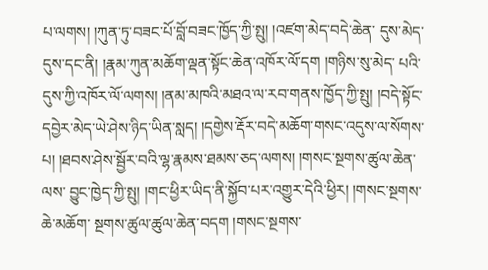པ་ལགས། །ཀུན་ཏུ་བཟང་པོ་བློ་བཟང་ཁྱོད་ཀྱི་སྤུ། །འཛག་མེད་བདེ་ཆེན་ དུས་མེད་དུས་དང་ནི། །རྣམ་ཀུན་མཆོག་ལྡན་སྟོང་ཆེན་འཁོར་ལོ་དག །གཉིས་སུ་མེད་ པའི་དུས་ཀྱི་འཁོར་ལོ་ལགས། །ནམ་མཁའི་མཐའ་ལ་རབ་གནས་ཁྱོད་ཀྱི་སྤུ། །བདེ་སྟོང་ དབྱེར་མེད་ཡེ་ཤེས་ཉིད་ཡིན་སླད། །དགྱེས་རྡོར་བདེ་མཆོག་གསང་འདུས་ལ་སོགས་ པ། །ཐབས་ཤེས་སྦྱོར་བའི་ལྷ་རྣམས་ཐམས་ཅད་ལགས། །གསང་སྔགས་ཚུལ་ཆེན་ལས་ བྱུང་ཁྱེད་ཀྱི་སྤུ། །གང་ཕྱིར་ཡིད་ནི་སྐྱོབ་པར་འགྱུར་དེའི་ཕྱིར། །གསང་སྔགས་ཆེ་མཆོག་ སྔགས་ཚུལ་ཚུལ་ཆེན་བདག །གསང་སྔགས་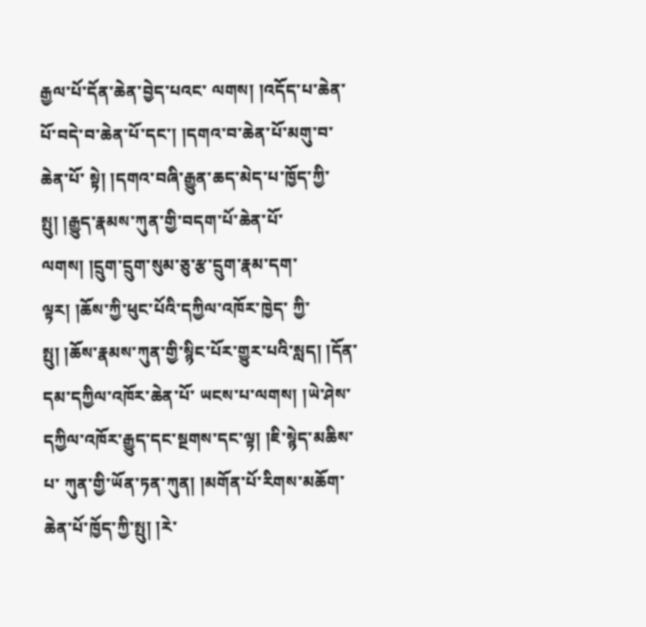རྒྱལ་པོ་དོན་ཆེན་བྱེད་པའང་ ལགས། །འདོད་པ་ཆེན་པོ་བདེ་བ་ཆེན་པོ་དང་། །དགའ་བ་ཆེན་པོ་མགུ་བ་ཆེན་པོ་ སྟེ། །དགའ་བཞི་རྒྱུན་ཆད་མེད་པ་ཁྱོད་ཀྱི་སྤུ། །རྒྱུད་རྣམས་ཀུན་གྱི་བདག་པོ་ཆེན་པོ་ ལགས། །དྲུག་དྲུག་སུམ་ཅུ་རྩ་དྲུག་རྣམ་དག་ལྟར། །ཆོས་ཀྱི་ཕུང་པོའི་དཀྱིལ་འཁོར་ཁྱེད་ ཀྱི་སྤུ། །ཆོས་རྣམས་ཀུན་གྱི་སྙིང་པོར་གྱུར་པའི་སླད། །དོན་དམ་དཀྱིལ་འཁོར་ཆེན་པོ་ ཡངས་པ་ལགས། །ཡེ་ཤེས་དཀྱིལ་འཁོར་རྒྱུད་དང་སྔགས་དང་ལྟ། །ཇི་སྙེད་མཆིས་པ་ ཀུན་གྱི་ཡོན་ཏན་ཀུན། །མགོན་པོ་རིགས་མཆོག་ཆེན་པོ་ཁྱོད་ཀྱི་སྤུ། །རེ་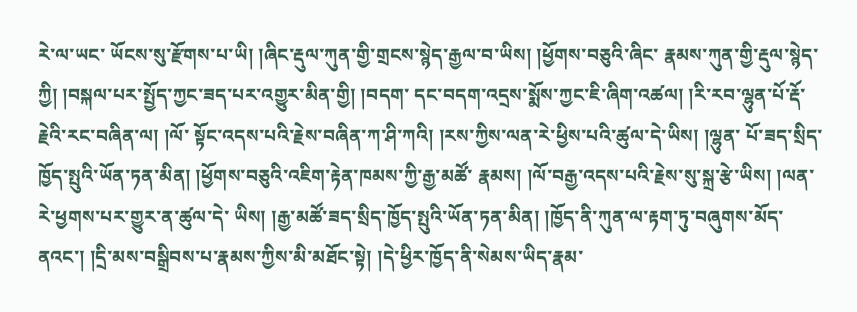རེ་ལ་ཡང་ ཡོངས་སུ་རྫོགས་པ་ཡི། །ཞིང་རྡུལ་ཀུན་གྱི་གྲངས་སྙེད་རྒྱལ་བ་ཡིས། །ཕྱོགས་བཅུའི་ཞིང་ རྣམས་ཀུན་གྱི་རྡུལ་སྙེད་ཀྱི། །བསྐལ་པར་སྤྱོད་ཀྱང་ཟད་པར་འགྱུར་མིན་གྱི། །བདག་ དང་བདག་འདྲས་སྨོས་ཀྱང་ཇི་ཞིག་འཚལ། །རི་རབ་ལྷུན་པོ་རྡོ་རྗེའི་རང་བཞིན་ལ། །ལོ་ སྟོང་འདས་པའི་རྗེས་བཞིན་ཀ་ཤི་ཀའི། །རས་ཀྱིས་ལན་རེ་ཕྱིས་པའི་ཚུལ་དེ་ཡིས། །ལྷུན་ པོ་ཟད་སྲིད་ཁྱོད་སྤུའི་ཡོན་ཏན་མིན། །ཕྱོགས་བཅུའི་འཇིག་རྟེན་ཁམས་ཀྱི་རྒྱ་མཚོ་ རྣམས། །ལོ་བརྒྱ་འདས་པའི་རྗེས་སུ་སྐྲ་རྩེ་ཡིས། །ལན་རེ་ཕྱགས་པར་གྱུར་ན་ཚུལ་དེ་ ཡིས། །རྒྱ་མཚོ་ཟད་སྲིད་ཁྱོད་སྤུའི་ཡོན་ཏན་མིན། །ཁྱོད་ནི་ཀུན་ལ་རྟག་ཏུ་བཞུགས་མོད་ ནའང་། །དྲི་མས་བསྒྲིབས་པ་རྣམས་ཀྱིས་མི་མཐོང་སྟེ། །དེ་ཕྱིར་ཁྱོད་ནི་སེམས་ཡིད་རྣམ་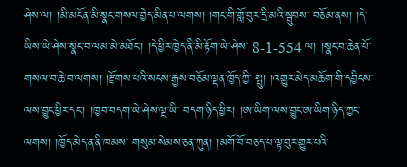ཤེས་ལ། །མི་མངོན་མི་སྣང་གསལ་བྱེད་མིན་པ་ལགས། །གང་གི་གློ་བུར་དྲི་མའི་སྦུབས་ བཅོམ་ནས། །དེ་ཡིས་ཡེ་ཤེས་སྣང་བ་ལམ་མེ་མཐོང་། །དེ་ཕྱིར་ཁྱེད་ནི་མི་རྟོག་ཡེ་ཤེས་ 8-1-554 ལ། །སྣང་བ་ཆེན་པོ་གསལ་བ་ཆེ་བ་ལགས། །རྫོགས་པའི་སངས་རྒྱས་བཅོམ་ལྡན་ཁྱོད་ཀྱི་ སྤུ། །འགྱུར་མེད་མཆོག་གི་དབྱིངས་ལས་བྱུང་ཕྱིར་དང་། །ཁྱབ་བདག་ཡེ་ཤེས་ལྔ་ཡི་ བདག་ཉིད་ཕྱིར། །ཨ་ཡིག་ལས་བྱུང་ཨ་ཡིག་ཉིད་ཀྱང་ལགས། །ཁྱོད་མེད་ན་ནི་ཁམས་ གསུམ་སེམས་ཅན་ཀུན། །མགོ་བོ་བཅད་པ་ལྟ་བུར་གྱུར་པའི་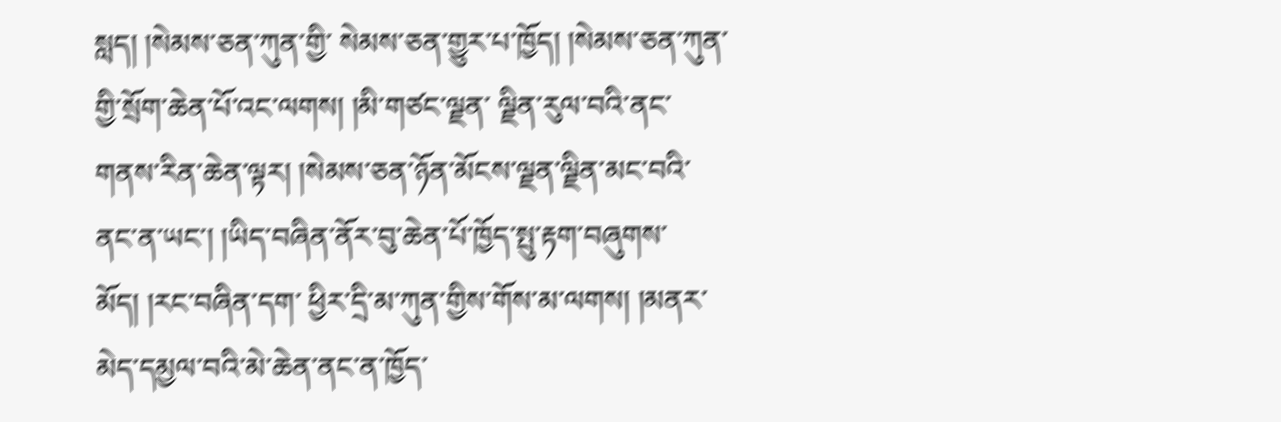སླད། །སེམས་ཅན་ཀུན་གྱི་ སེམས་ཅན་གྱུར་པ་ཁྱོད། །སེམས་ཅན་ཀུན་གྱི་སྲོག་ཆེན་པོ་འང་ལགས། །མི་གཙང་ལྗན་ ལྗིན་རུལ་བའི་ནང་གནས་རིན་ཆེན་ལྟར། །སེམས་ཅན་ཉོན་མོངས་ལྗན་ལྗིན་མང་བའི་ ནང་ན་ཡང་། །ཡིད་བཞིན་ནོར་བུ་ཆེན་པོ་ཁྱོད་སྤུ་རྟག་བཞུགས་མོད། །རང་བཞིན་དག་ ཕྱིར་དྲི་མ་ཀུན་གྱིས་གོས་མ་ལགས། །མནར་མེད་དམྱལ་བའི་མེ་ཆེན་ནང་ན་ཁྱོད་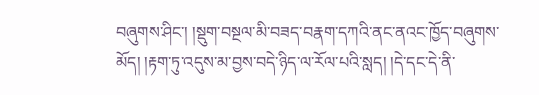བཞུགས་ཤིང་། །སྡུག་བསྔལ་མི་བཟད་བརྣག་དཀའི་ནང་ནའང་ཁྱོད་བཞུགས་ མོད། །རྟག་ཏུ་འདུས་མ་བྱས་བདེ་ཉིད་ལ་རོལ་པའི་སླད། །དེ་དང་དེ་ནི་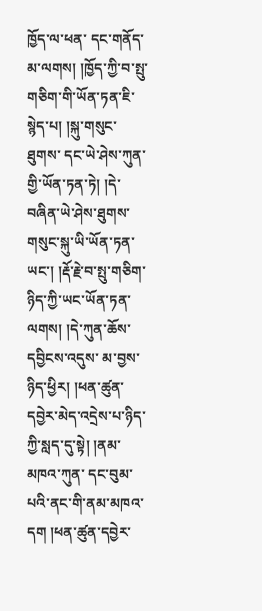ཁྱོད་ལ་ཕན་ དང་གནོད་མ་ལགས། །ཁྱོད་ཀྱི་བ་སྤུ་གཅིག་གི་ཡོན་ཏན་ཇི་སྙེད་པ། །སྐུ་གསུང་ཐུགས་ དང་ཡེ་ཤེས་ཀུན་གྱི་ཡོན་ཏན་ཏེ། །དེ་བཞིན་ཡེ་ཤེས་ཐུགས་གསུང་སྐུ་ཡི་ཡོན་ཏན་ ཡང་། །རྡོ་རྗེ་བ་སྤུ་གཅིག་ཉིད་ཀྱི་ཡང་ཡོན་ཏན་ལགས། །དེ་ཀུན་ཆོས་དབྱིངས་འདུས་ མ་བྱས་ཉིད་ཕྱིར། །ཕན་ཚུན་དབྱེར་མེད་འདྲེས་པ་ཉིད་ཀྱི་སླད་དུ་སྟེ། །ནམ་མཁའ་ཀུན་ དང་བུམ་པའི་ནང་གི་ནམ་མཁའ་དག །ཕན་ཚུན་དབྱེར་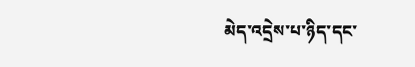མེད་འདྲེས་པ་ཉིད་དང་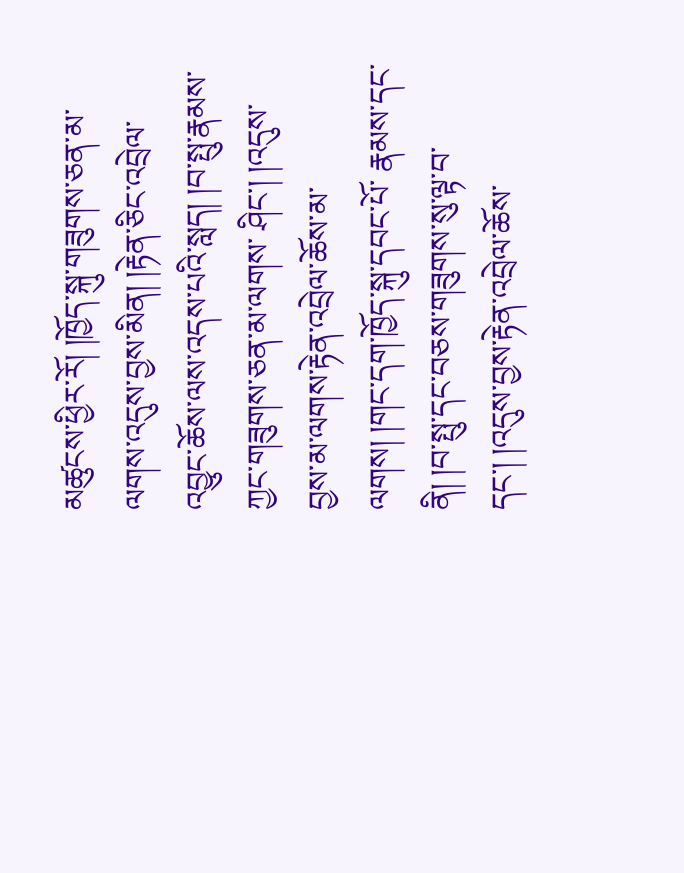མཚུངས་ཕྱིར་རོ། །ཁྱོད་སྐུ་གཟུགས་ཅན་མ་ལགས་འདུས་བྱས་མིན། །རྟེན་ཅིང་འབྲེལ་ འབྱུང་ཆོས་ལས་འདས་པའི་སླད། །བ་སྤུ་རྣམས་ཀྱང་གཟུགས་ཅན་མ་ལགས་ ཤིང་། །འདུས་བྱས་མ་ལགས་རྟེན་འབྲེལ་ཆོས་མ་ལགས། །གང་དག་ཁྱོད་སྐུ་དབང་པོ་ རྣམས་དང་ནི། །བ་སྤུ་དང་བཅས་གཟུགས་སུ་ལྟ་བ་དང་། །འདུས་བྱས་རྟེན་འབྲེལ་ཆོས་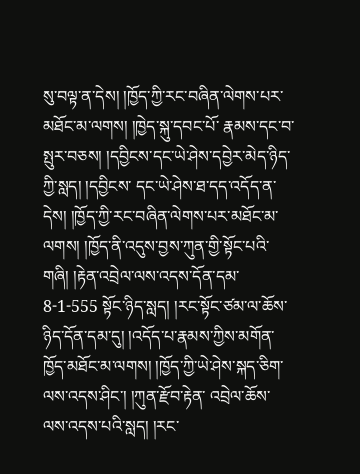སུ་བལྟ་ན་དེས། །ཁྱོད་ཀྱི་རང་བཞིན་ལེགས་པར་མཐོང་མ་ལགས། །ཁྱེད་སྐུ་དབང་པོ་ རྣམས་དང་བ་སྤུར་བཅས། །དབྱིངས་དང་ཡེ་ཤེས་དབྱེར་མེད་ཉིད་ཀྱི་སླད། །དབྱིངས་ དང་ཡེ་ཤེས་ཐ་དད་འདོད་ན་དེས། །ཁྱོད་ཀྱི་རང་བཞིན་ལེགས་པར་མཐོང་མ་ ལགས། །ཁྱོད་ནི་འདུས་བྱས་ཀུན་གྱི་སྟོང་པའི་གཞི། །རྟེན་འབྲེལ་ལས་འདས་དོན་དམ་ 8-1-555 སྟོང་ཉིད་སླད། །རང་སྟོང་ཙམ་ལ་ཆོས་ཉིད་དོན་དམ་དུ། །འདོད་པ་རྣམས་ཀྱིས་མགོན་ ཁྱོད་མཐོང་མ་ལགས། །ཁྱོད་ཀྱི་ཡེ་ཤེས་སྐད་ཅིག་ལས་འདས་ཤིང་། །ཀུན་རྫོབ་རྟེན་ འབྲེལ་ཆོས་ལས་འདས་པའི་སླད། །རང་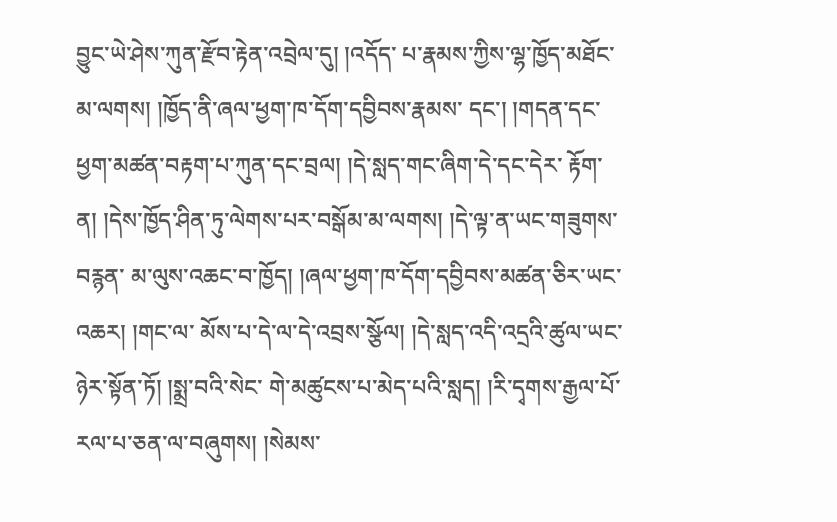བྱུང་ཡེ་ཤེས་ཀུན་རྫོབ་རྟེན་འབྲེལ་དུ། །འདོད་ པ་རྣམས་ཀྱིས་ལྷ་ཁྱོད་མཐོང་མ་ལགས། །ཁྱོད་ནི་ཞལ་ཕྱག་ཁ་དོག་དབྱིབས་རྣམས་ དང་། །གདན་དང་ཕྱག་མཚན་བརྟག་པ་ཀུན་དང་བྲལ། །དེ་སླད་གང་ཞིག་དེ་དང་དེར་ རྟོག་ན། །དེས་ཁྱོད་ཤིན་ཏུ་ལེགས་པར་བསྒོམ་མ་ལགས། །དེ་ལྟ་ན་ཡང་གཟུགས་བརྙན་ མ་ལུས་འཆང་བ་ཁྱོད། །ཞལ་ཕྱག་ཁ་དོག་དབྱིབས་མཚན་ཅིར་ཡང་འཆར། །གང་ལ་ མོས་པ་དེ་ལ་དེ་འབྲས་སྩོལ། །དེ་སླད་འདི་འདྲའི་ཚུལ་ཡང་ཉེར་སྟོན་ཏོ། །སྨྲ་བའི་སེང་ གེ་མཚུངས་པ་མེད་པའི་སླད། །རི་དྭགས་རྒྱལ་པོ་རལ་པ་ཅན་ལ་བཞུགས། །སེམས་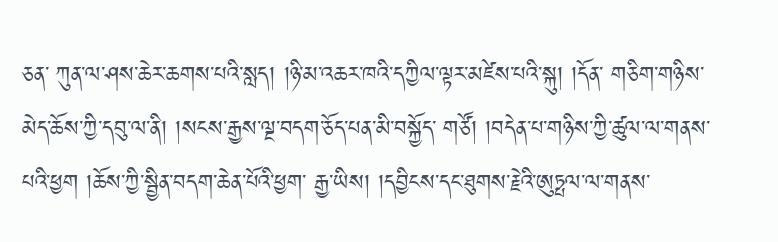ཅན་ ཀུན་ལ་ཤས་ཆེར་ཆགས་པའི་སླད། །ཉི་མ་འཆར་ཁའི་དཀྱིལ་ལྟར་མཛེས་པའི་སྐུ། །དོན་ གཅིག་གཉིས་མེད་ཆོས་ཀྱི་དབུ་ལ་ནི། །སངས་རྒྱས་ལྔ་བདག་ཅོད་པན་མི་བསྐྱོད་ གཙོ། །བདེན་པ་གཉིས་ཀྱི་ཚུལ་ལ་གནས་པའི་ཕྱག །ཆོས་ཀྱི་སྦྱིན་བདག་ཆེན་པོའི་ཕྱག་ རྒྱ་ཡིས། །དབྱིངས་དང་ཐུགས་རྗེའི་ཨུཏྤལ་ལ་གནས་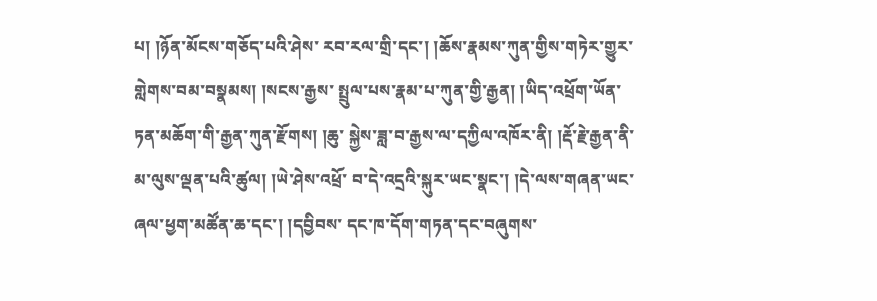པ། །ཉོན་མོངས་གཅོད་པའི་ཤེས་ རབ་རལ་གྲི་དང་། །ཆོས་རྣམས་ཀུན་གྱིས་གཏེར་གྱུར་གླེགས་བམ་བསྣམས། །སངས་རྒྱས་ སྤྲུལ་པས་རྣམ་པ་ཀུན་གྱི་རྒྱན། །ཡིད་འཕྲོག་ཡོན་ཏན་མཆོག་གི་རྒྱན་ཀུན་རྫོགས། །ཆུ་ སྐྱེས་ཟླ་བ་རྒྱས་ལ་དཀྱིལ་འཁོར་ནི། །རྡོ་རྗེ་རྒྱན་ནི་མ་ལུས་ལྡན་པའི་ཚུལ། །ཡེ་ཤེས་འཕྲོ་ བ་དེ་འདྲའི་སྐུར་ཡང་སྣང་། །དེ་ལས་གཞན་ཡང་ཞལ་ཕྱག་མཚོན་ཆ་དང་། །དབྱིབས་ དང་ཁ་དོག་གཏན་དང་བཞུགས་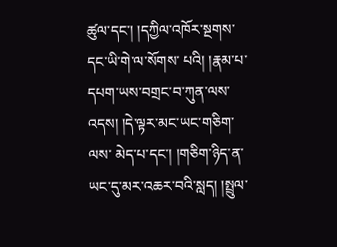ཚུལ་དང་། །དཀྱིལ་འཁོར་སྔགས་དང་ཡི་གེ་ལ་སོགས་ པའི། །རྣམ་པ་དཔག་ཡས་བགྲང་བ་ཀུན་ལས་འདས། །དེ་ལྟར་མང་ཡང་གཅིག་ལས་ མེད་པ་དང་། །གཅིག་ཉིད་ན་ཡང་དུ་མར་འཆར་བའི་སླད། །སྤྲུལ་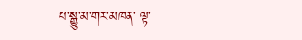པ་སྒྱུ་མ་གར་མཁན་ ལྟ་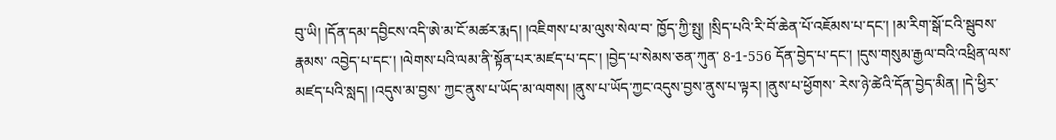བུ་ཡི། །དོན་དམ་དབྱིངས་འདི་ཨེ་མ་ངོ་མཚར་རྨད། །འཇིགས་པ་མ་ལུས་སེལ་བ་ ཁྱོད་ཀྱི་སྤུ། །སྲིད་པའི་རི་བོ་ཆེན་པོ་འཇོམས་པ་དང་། །མ་རིག་སྒོ་ངའི་སྦུབས་རྣམས་ འབྱེད་པ་དང་། །ལེགས་པའི་ལམ་ནི་སྟོན་པར་མཛད་པ་དང་། །བྱེད་པ་སེམས་ཅན་ཀུན་ 8-1-556 དོན་བྱེད་པ་དང་། །དུས་གསུམ་རྒྱལ་བའི་འཕྲིན་ལས་མཛད་པའི་སླད། །འདུས་མ་བྱས་ ཀྱང་ནུས་པ་ཡོད་མ་ལགས། །ནུས་པ་ཡོད་ཀྱང་འདུས་བྱས་ནུས་པ་ལྟར། །ནུས་པ་ཕྱོགས་ རེས་ཉེ་ཚེའི་དོན་བྱེད་མིན། །དེ་ཕྱིར་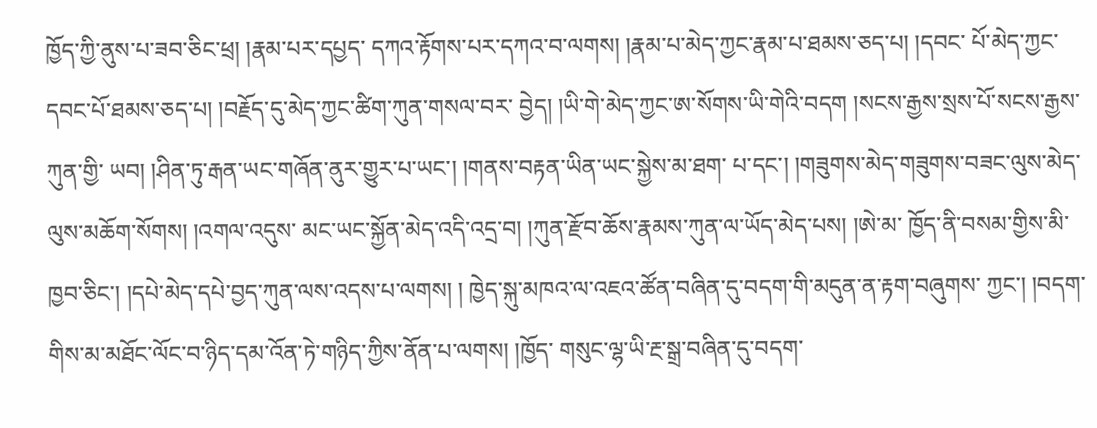ཁྱོད་ཀྱི་ནུས་པ་ཟབ་ཅིང་ཕྲ། །རྣམ་པར་དཔྱད་ དཀའ་རྟོགས་པར་དཀའ་བ་ལགས། །རྣམ་པ་མེད་ཀྱང་རྣམ་པ་ཐམས་ཅད་པ། །དབང་ པོ་མེད་ཀྱང་དབང་པོ་ཐམས་ཅད་པ། །བརྗོད་དུ་མེད་ཀྱང་ཚིག་ཀུན་གསལ་བར་ བྱེད། །ཡི་གེ་མེད་ཀྱང་ཨ་སོགས་ཡི་གེའི་བདག །སངས་རྒྱས་སྲས་པོ་སངས་རྒྱས་ཀུན་གྱི་ ཡབ། །ཤིན་ཏུ་རྒན་ཡང་གཞོན་ནུར་གྱུར་པ་ཡང་། །གནས་བརྟན་ཡིན་ཡང་སྐྱེས་མ་ཐག་ པ་དང་། །གཟུགས་མེད་གཟུགས་བཟང་ལུས་མེད་ལུས་མཆོག་སོགས། །འགལ་འདུས་ མང་ཡང་སྐྱོན་མེད་འདི་འདྲ་བ། །ཀུན་རྫོབ་ཆོས་རྣམས་ཀུན་ལ་ཡོད་མེད་པས། །ཨེ་མ་ ཁྱོད་ནི་བསམ་གྱིས་མི་ཁྱབ་ཅིང་། །དཔེ་མེད་དཔེ་བྱད་ཀུན་ལས་འདས་པ་ལགས། ། ཁྱེད་སྐུ་མཁའ་ལ་འཇའ་ཚོན་བཞིན་དུ་བདག་གི་མདུན་ན་རྟག་བཞུགས་ ཀྱང་། །བདག་གིས་མ་མཐོང་ལོང་བ་ཉིད་དམ་འོན་ཏེ་གཉིད་ཀྱིས་ནོན་པ་ལགས། །ཁྱོད་ གསུང་ལྷ་ཡི་རྔ་སྒྲ་བཞིན་དུ་བདག་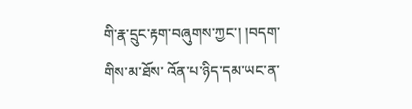གི་རྣ་དྲུང་རྟག་བཞུགས་ཀྱང་། །བདག་གིས་མ་ཐོས་ འོན་པ་ཉིད་དམ་ཡང་ན་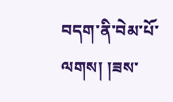བདག་ནི་བེམ་པོ་ལགས། །ཟས་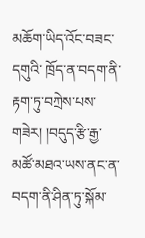མཆོག་ཡིད་འོང་བཟང་དགུའི་ ཁྲོད་ན་བདག་ནི་རྟག་ཏུ་བཀྲེས་པས་གཟེར། །བདུད་རྩི་རྒྱ་མཚོ་མཐའ་ཡས་ནང་ན་ བདག་ནི་ཤིན་ཏུ་སྐོམ་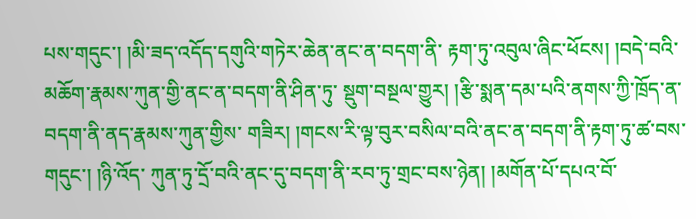པས་གདུང་། །མི་ཟད་འདོད་དགུའི་གཏེར་ཆེན་ནང་ན་བདག་ནི་ རྟག་ཏུ་འབུལ་ཞིང་ཕོངས། །བདེ་བའི་མཆོག་རྣམས་ཀུན་གྱི་ནང་ན་བདག་ནི་ཤིན་ཏུ་ སྡུག་བསྔལ་གྱུར། །རྩི་སྨན་དམ་པའི་ནགས་ཀྱི་ཁྲོད་ན་བདག་ནི་ནད་རྣམས་ཀུན་གྱིས་ གཟིར། །གངས་རི་ལྟ་བུར་བསིལ་བའི་ནང་ན་བདག་ནི་རྟག་ཏུ་ཚ་བས་གདུང་། །ཉི་འོད་ ཀུན་ཏུ་དྲོ་བའི་ནང་དུ་བདག་ནི་རབ་ཏུ་གྲང་བས་ཉེན། །མགོན་པོ་དཔའ་བོ་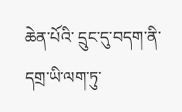ཆེན་པོའི་ དྲུང་དུ་བདག་ནི་དགྲ་ཡི་ལག་ཏུ་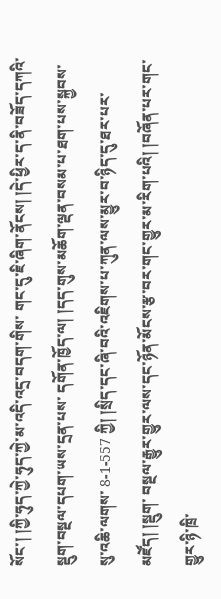སོང་། །ཀྱི་ཧུད་ཀྱེ་ཧུད་ཀྱེ་མ་འདི་འདྲ་བདག་གིས་ གང་དུ་ཇི་ཞིག་ནོངས། །དེ་ཕྱིར་ད་ནི་བཟོད་དཀའི་སྡུག་བསྔལ་དཔག་ཡས་དྲན་པས་ དགོན་ཁྱོད་ལ། །དད་གུས་མཆོག་ལྡན་བསམ་པ་ཐག་པས་སྐྱབས་སུ་འཆི་ལགས་ 8-1-557 ཀྱི། །སྲིད་དང་ཞི་བའི་འཇིགས་པ་ཀུན་ལས་མྱུར་བ་ཉིད་དུ་ཐར་པར་མཛོད། །སྡུག་ བསྔལ་རྒྱུར་གྱུར་ལས་དང་ཉོན་མོངས་རྩ་བར་གང་གྱུར་མ་རིག་པའི། །བཞོན་པར་གང་ གྱུར་ཉི་ཁྲི་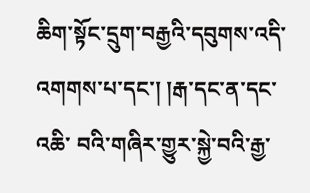ཆིག་སྟོང་དྲུག་བརྒྱའི་དབུགས་འདི་འགགས་པ་དང་། །རྒ་དང་ན་དང་འཆི་ བའི་གཞིར་གྱུར་སྐྱེ་བའི་རྒྱ་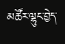མཚོར་ལྷུང་བྱེད་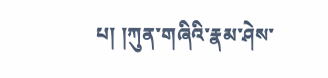པ། །ཀུན་གཞིའི་རྣམ་ཤེས་